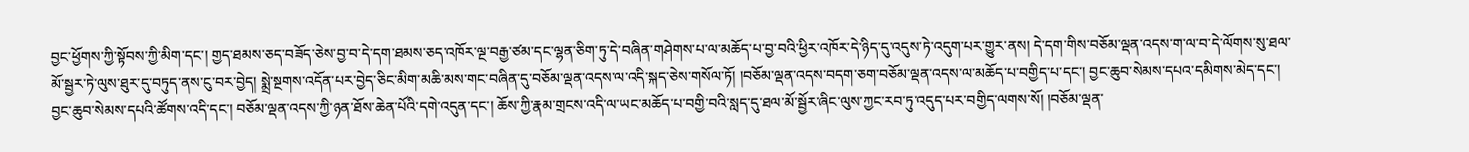བྱང་ཕྱོགས་ཀྱི་སྟོབས་ཀྱི་མིག་དང་། གྱད་ཐམས་ཅད་བཟོད་ཅེས་བྱ་བ་དེ་དག་ཐམས་ཅད་འཁོར་ལྔ་བརྒྱ་ཙམ་དང་ལྷན་ཅིག་ཏུ་དེ་བཞིན་གཤེགས་པ་ལ་མཆོད་པ་བྱ་བའི་ཕྱིར་འཁོར་དེ་ཉིད་དུ་འདུས་ཏེ་འདུག་པར་གྱུར་ནས། དེ་དག་གིས་བཅོམ་ལྡན་འདས་ག་ལ་བ་དེ་ལོགས་སུ་ཐལ་མོ་སྦྱར་ཏེ་ལུས་ཐུར་དུ་བཏུད་ནས་ངུ་བར་བྱེད། སྨྲེ་སྔགས་འདོན་པར་བྱེད་ཅིང་མིག་མཆི་མས་གང་བཞིན་དུ་བཅོམ་ལྡན་འདས་ལ་འདི་སྐད་ཅེས་གསོལ་ཏོ། །བཅོམ་ལྡན་འདས་བདག་ཅག་བཅོམ་ལྡན་འདས་ལ་མཆོད་པ་བགྱིད་པ་དང་། བྱང་ཆུབ་སེམས་དཔའ་དམིགས་མེད་དང་། བྱང་ཆུབ་སེམས་དཔའི་ཚོགས་འདི་དང་། བཅོམ་ལྡན་འདས་ཀྱི་ཉན་ཐོས་ཆེན་པོའི་དགེ་འདུན་དང་། ཆོས་ཀྱི་རྣམ་གྲངས་འདི་ལ་ཡང་མཆོད་པ་བགྱི་བའི་སླད་དུ་ཐལ་མོ་སྦྱོར་ཞིང་ལུས་ཀྱང་རབ་ཏུ་འདུད་པར་བགྱིད་ལགས་སོ། །བཅོམ་ལྡན་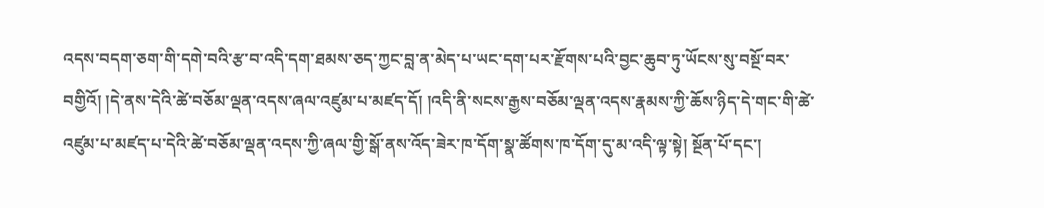འདས་བདག་ཅག་གི་དགེ་བའི་རྩ་བ་འདི་དག་ཐམས་ཅད་ཀྱང་བླ་ན་མེད་པ་ཡང་དག་པར་རྫོགས་པའི་བྱང་ཆུབ་ཏུ་ཡོངས་སུ་བསྔོ་བར་བགྱིའོ། །དེ་ནས་དེའི་ཚེ་བཅོམ་ལྡན་འདས་ཞལ་འཛུམ་པ་མཛད་དོ། །འདི་ནི་སངས་རྒྱས་བཅོམ་ལྡན་འདས་རྣམས་ཀྱི་ཆོས་ཉིད་དེ་གང་གི་ཚེ་འཛུམ་པ་མཛད་པ་དེའི་ཚེ་བཅོམ་ལྡན་འདས་ཀྱི་ཞལ་གྱི་སྒོ་ནས་འོད་ཟེར་ཁ་དོག་སྣ་ཚོགས་ཁ་དོག་དུ་མ་འདི་ལྟ་སྟེ། སྔོན་པོ་དང་།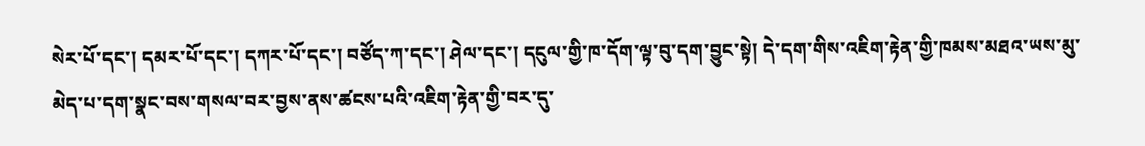སེར་པོ་དང་། དམར་པོ་དང་། དཀར་པོ་དང་། བཙོད་ཀ་དང་། ཤེལ་དང་། དངུལ་གྱི་ཁ་དོག་ལྟ་བུ་དག་བྱུང་སྟེ། དེ་དག་གིས་འཇིག་རྟེན་གྱི་ཁམས་མཐའ་ཡས་མུ་མེད་པ་དག་སྣང་བས་གསལ་བར་བྱས་ནས་ཚངས་པའི་འཇིག་རྟེན་གྱི་བར་དུ་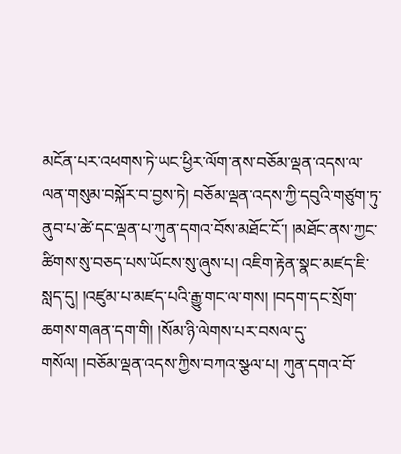མངོན་པར་འཕགས་ཏེ་ཡང་ཕྱིར་ལོག་ནས་བཅོམ་ལྡན་འདས་ལ་ལན་གསུམ་བསྐོར་བ་བྱས་ཏེ། བཅོམ་ལྡན་འདས་ཀྱི་དབུའི་གཙུག་ཏུ་ནུབ་པ་ཚེ་དང་ལྡན་པ་ཀུན་དགའ་བོས་མཐོང་ངོ་། །མཐོང་ནས་ཀྱང་ཚིགས་སུ་བཅད་པས་ཡོངས་སུ་ཞུས་པ། འཇིག་རྟེན་སྣང་མཛད་ཇི་སླད་དུ། །འཛུམ་པ་མཛད་པའི་རྒྱུ་གང་ལ་གས། །བདག་དང་སྲོག་ཆགས་གཞན་དག་གི། །སོམ་ཉི་ལེགས་པར་བསལ་དུ་གསོལ། །བཅོམ་ལྡན་འདས་ཀྱིས་བཀའ་སྩལ་པ། ཀུན་དགའ་བོ་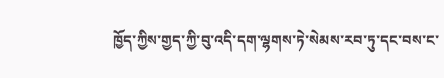ཁྱོད་ཀྱིས་གྱད་ཀྱི་བུ་འདི་དག་ལྷགས་ཏེ་སེམས་རབ་ཏུ་དང་བས་ང་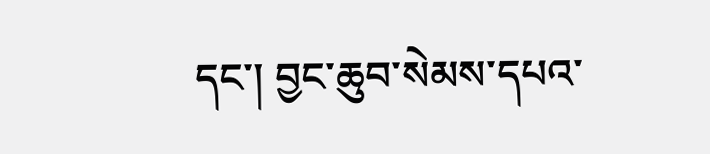དང་། བྱང་ཆུབ་སེམས་དཔའ་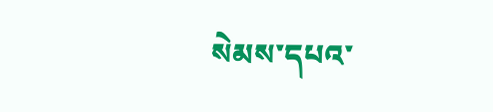སེམས་དཔའ་